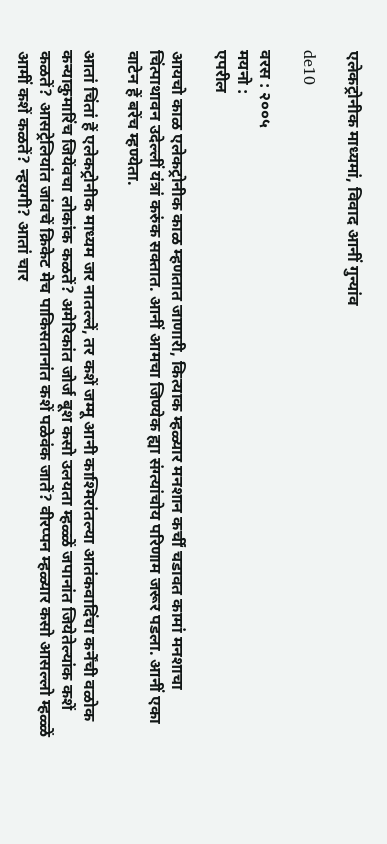एलेकट्रोनीक माध्यमां, विवाद आनीं गुन्यांव

de10

वरस : २००५
मयनो :
एपरील

आयचो काळ एलेकट्रोनीक काळ म्हणतात जाणारी, कित्याक म्हळ्यार मनशान कर्चीं चडावत कामां मनशाचा चिंत्पाथावन उदेल्लीं यंत्रां करुंक सक्तात. आनीं आमचा जिण्येक ह्या संग्त्यांचोय परिणाम जरूर पडला. आनीं एका वाटेन हें बरेंच म्हण्येता.

आतां चिंतां हें एलेकट्रोनीक माध्यम जर नात‌ल्लें, तर कशें जम्मू आनी काश्मिरांतल्या आतंक‌वादिंचा कर्नेंची वळोक कन्याकुमारिंच जियेंवचा लोकांक कळतें? अमेरिकांत जोर्ज बूश कसो उलयता म्हळ्ळें जपानांत जियेतेल्यांक कशें कळतें? आसट्रेलियांत जांवचें क्रिकेट मेच पाकिसतानांत कशें पळेवंक जातें? वीरप्पन म्हळ्यार कसो आस‌ल्लो म्हळ्ळें आमीं कशें कळतें? न्हय‌गी? आतां चार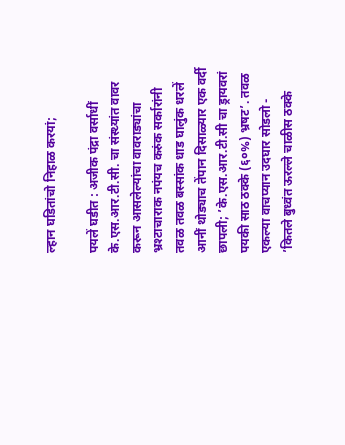ल्हान घडितांचो निहाळ कर‍यां;

पयलें घडीत : अजीक पंद्रा वर्साधीं के.एस.आर.टी.सी. चा संस्थ्यांत वावर करून आसलेल्यांचा वावराड्यांचा भ्रश्टाचाराक नपंयच करुंक सर्कारांनी तवळ तवळ बस्सांक धाड घालुंक धरलें आनीं थोड्याच तेंपान दिसाळ्यार एक वर्दी छापली; ’के.एस.आर.टी.सी चा ड्रायवरां पयकी साठ ठक्के (६०%) भ्रषट’. तवळ एकल्या वाचप्यान उदघार सोडलो - ’कितले बुध्वंत ऊर‌ल्ले चाळीस ठक्के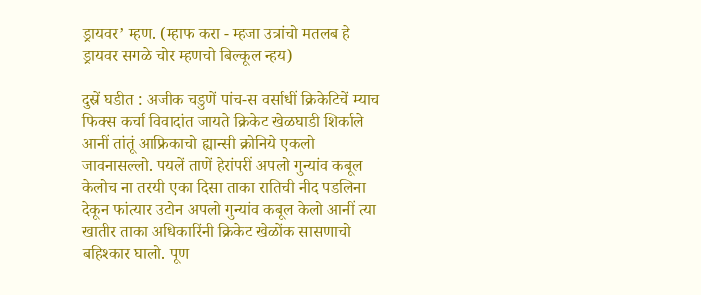ड्रायवर’ म्हण. (म्हाफ करा - म्हजा उत्रांचो मतलब हे ड्रायवर सगळे चोर म्हणचो बिल्कूल न्हय)

दुस्रें घडीत : अजीक चडुणें पांच-स वर्साधीं क्रिकेटिचें म्याच फिक्स कर्चा विवादांत जायते क्रिकेट खेळघाडी शिर्काले आनीं तांतूं आफ्रिकाचो ह्यान्सी क्रोनिये एकलो जावनास‌ल्लो. पयलें ताणें हेरांपरीं अपलो गुन्यांव कबूल केलोच ना तर‌यी एका दिसा ताका रातिची नीद पडलिना देकून फांत्यार उटोन अपलो गुन्यांव कबूल केलो आनीं त्या खातीर ताका अधिकारिंनी क्रिकेट खेळोंक सासणाचो बहिश्कार घालो. पूण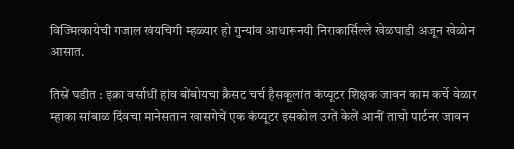विज्मित्कायेची गजाल खंयचिगी म्हळ्यार हो गुन्यांव आधारून‌यी निराकार्सिल्ले खेळघाडी अजून खेळोन आसात.

तिस्रें घडीत : इक्रा वर्साधीं हांव बोंबोयचा क्रैसट चर्च हैसकूलांत कंप्यूटर शिक्षक जावन काम कर्चे वेळार म्हाका सांबाळ दिंवचा मानेसतान खासगेचें एक कंप्यूटर इसकोल उग्तें केलें आनीं ताचो पार्ट‌नर जावन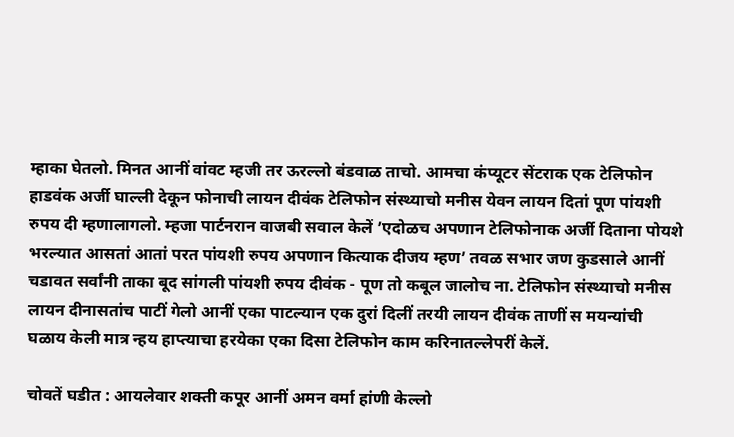म्हाका घेतलो. मिनत आनीं वांवट म्हजी तर ऊर‌ल्लो बंडवाळ ताचो. आमचा कंप्यूटर सेंटराक एक टेलिफोन हाडवंक अर्जी घाल्ली देकून फोनाची लायन दीवंक टेलिफोन संस्थ्याचो मनीस येवन लायन दितां पूण पांयशी रुपय दी म्हणालागलो. म्हजा पार्ट‌नरान वाजबी सवाल केलें ’एदोळ‌च अपणान टेलिफोनाक अर्जी दिताना पोयशे भरल्यात आसतां आतां परत पांयशी रुपय अपणान कित्याक दीजय म्हण’ तवळ सभार जण कुडसाले आनीं चडावत सर्वांनी ताका बूद सांगली पांयशी रुपय दीवंक - पूण तो कबूल जालोच ना. टेलिफोन संस्थ्याचो मनीस लायन दीनासतांच पाटीं गेलो आनीं एका पाटल्यान एक दुरां दिलीं तर‌यी लायन दीवंक ताणीं स मयन्यांची घळाय केली मात्र न्हय हाप्त्याचा हर‍येका एका दिसा टेलिफोन काम करिनात‌ल्लेपरीं केलें.

चोवतें घडीत : आयलेवार शक्ती कपूर आनीं अमन वर्मा हांणी केल्लो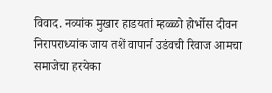विवाद. नव्यांक मुखार हाडयतां म्हळ्ळो होर्भोस दीवन निरापराध्यांक जाय तशें वापार्न उडंवची रिवाज आमचा समाजेचा हर‍येका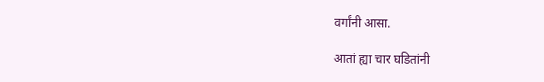वर्गांनी आसा.

आतां ह्या चार घडितांनी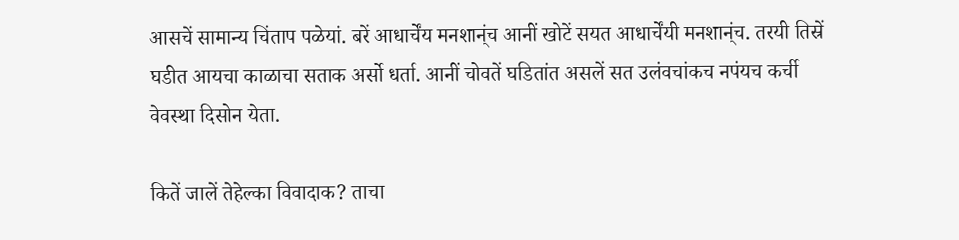आसचें सामान्य चिंताप पळेयां. बरें आधार्चेंय मनशान्ंच आनीं खोटें सयत आधार्चेंयी मनशान्ंच. तर‌यी तिस्रें घडीत आयचा काळाचा सताक अर्सो धर्ता. आनीं चोवतें घडितांत असलें सत उलंवचांक‌च नपंयच कर्ची वेवस्था दिसोन येता.

कितें जालें तेहेल्का विवादाक? ताचा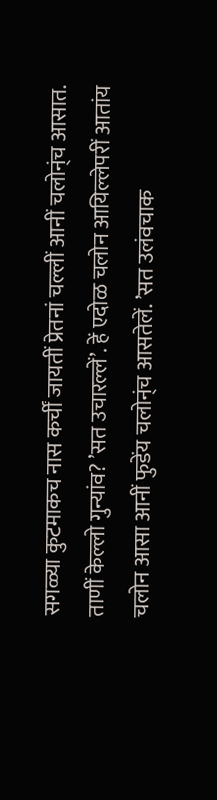सगळ्या कुटमाक‌च नास कर्चीं जायतीं प्रेतनां चल्लीं आनीं चलोन्ंच आसात. ताणीं केल्लो गुन्यांव? ’सत उचार‌ल्लें’. हें एदोळ चलोन आयिल्लेपरीं आतांय चलोन आसा आनीं फुडेंय चलोन्ंच आसतेलें. ’सत उलंवचाक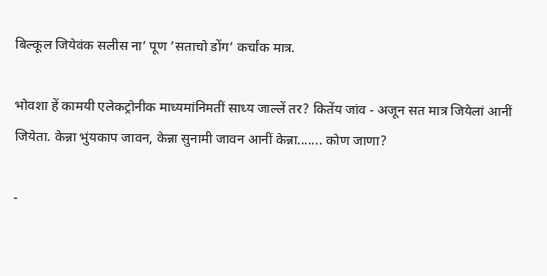बिल्कूल जियेवंक सलीस ना’ पूण ’सताचो डोंग’ कर्चांक मात्र.

भोवशा हें काम‌यी एलेकट्रोनीक माध्यमांनिमतीं साध्य जाल्लें तर? कितेंय जांव - अजून सत मात्र जियेलां आनीं जियेता. केन्ना भुंयकाप जावन, केन्ना सुनामी जावन आनीं केन्ना....... कोण जाणा?

-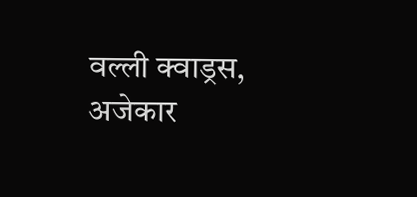वल्ली क्वाड्रस, अजेकार